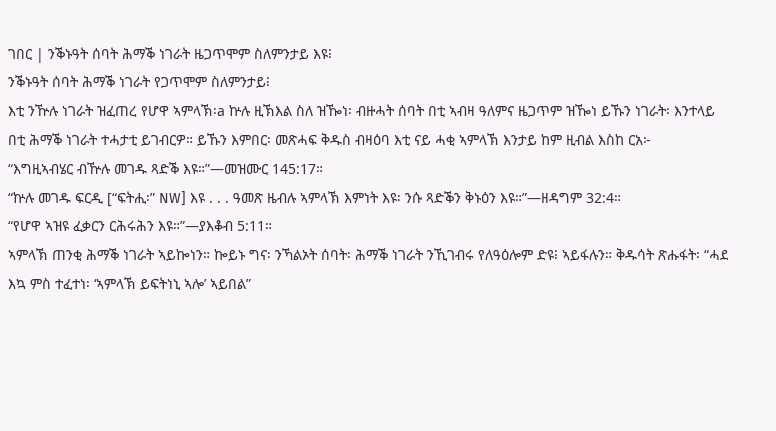ገበር | ንቕኑዓት ሰባት ሕማቕ ነገራት ዜጋጥሞም ስለምንታይ እዩ፧
ንቕኑዓት ሰባት ሕማቕ ነገራት የጋጥሞም ስለምንታይ፧
እቲ ንዅሉ ነገራት ዝፈጠረ የሆዋ ኣምላኽ፡a ኵሉ ዚኽእል ስለ ዝዀነ፡ ብዙሓት ሰባት በቲ ኣብዛ ዓለምና ዜጋጥም ዝዀነ ይኹን ነገራት፡ እንተላይ በቲ ሕማቕ ነገራት ተሓታቲ ይገብርዎ። ይኹን እምበር፡ መጽሓፍ ቅዱስ ብዛዕባ እቲ ናይ ሓቂ ኣምላኽ እንታይ ከም ዚብል እስከ ርአ፦
“እግዚኣብሄር ብዅሉ መገዱ ጻድቕ እዩ።”—መዝሙር 145:17።
“ኵሉ መገዱ ፍርዲ [“ፍትሒ፡” NW] እዩ . . . ዓመጽ ዜብሉ ኣምላኽ እምነት እዩ፡ ንሱ ጻድቕን ቅኑዕን እዩ።”—ዘዳግም 32:4።
“የሆዋ ኣዝዩ ፈቃርን ርሕሩሕን እዩ።”—ያእቆብ 5:11።
ኣምላኽ ጠንቂ ሕማቕ ነገራት ኣይኰነን። ኰይኑ ግና፡ ንኻልኦት ሰባት፡ ሕማቕ ነገራት ንኺገብሩ የለዓዕሎም ድዩ፧ ኣይፋሉን። ቅዱሳት ጽሑፋት፡ “ሓደ እኳ ምስ ተፈተነ፡ ‘ኣምላኽ ይፍትነኒ ኣሎ’ ኣይበል”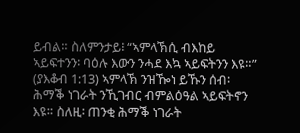ይብል። ስለምንታይ፧ “ኣምላኽሲ ብእከይ ኣይፍተንን፡ ባዕሉ እውን ንሓደ እኳ ኣይፍትንን እዩ።” (ያእቆብ 1:13) ኣምላኽ ንዝዀነ ይኹን ሰብ፡ ሕማቕ ነገራት ንኺገብር ብምልዕዓል ኣይፍትኖን እዩ። ስለዚ፡ ጠንቂ ሕማቕ ነገራት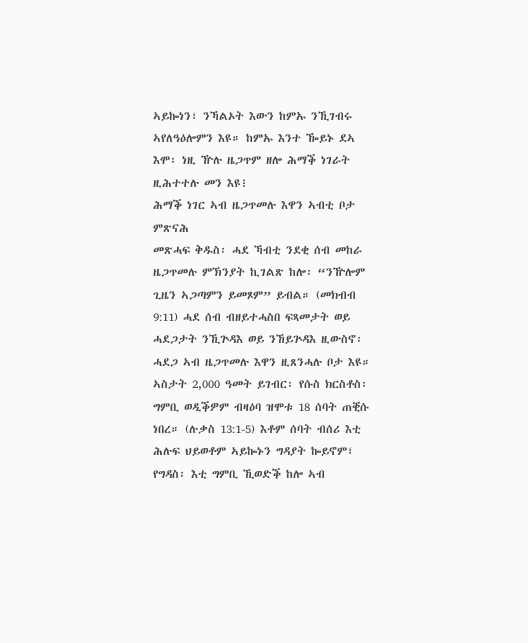ኣይኰነን፣ ንኻልኦት እውን ከምኡ ንኺገብሩ ኣየለዓዕሎምን እዩ። ከምኡ እንተ ዀይኑ ደኣ እሞ፡ ነዚ ዅሉ ዜጋጥም ዘሎ ሕማቕ ነገራት ዚሕተተሉ መን እዩ፧
ሕማቕ ነገር ኣብ ዜጋጥመሉ እዋን ኣብቲ ቦታ ምጽናሕ
መጽሓፍ ቅዱስ፡ ሓደ ኻብቲ ንደቂ ሰብ መከራ ዜጋጥመሉ ምኽንያት ኪገልጽ ከሎ፡ “ንዅሎም ጊዜን ኣጋጣምን ይመጾም” ይብል። (መክብብ 9:11) ሓደ ሰብ ብዘይተሓስበ ፍጻመታት ወይ ሓደጋታት ንኺጕዳእ ወይ ንኸይጕዳእ ዚውስኖ፡ ሓደጋ ኣብ ዜጋጥመሉ እዋን ዚጸንሓሉ ቦታ እዩ። ኣስታት 2,000 ዓመት ይገብር፡ የሱስ ክርስቶስ፡ ግምቢ ወዲቕዎም ብዛዕባ ዝሞቱ 18 ሰባት ጠቒሱ ነበረ። (ሉቃስ 13:1-5) እቶም ሰባት ብሰሪ እቲ ሕሉፍ ህይወቶም ኣይኰኑን ግዳያት ኰይኖም፣ የግዳስ፡ እቲ ግምቢ ኺወድቕ ከሎ ኣብ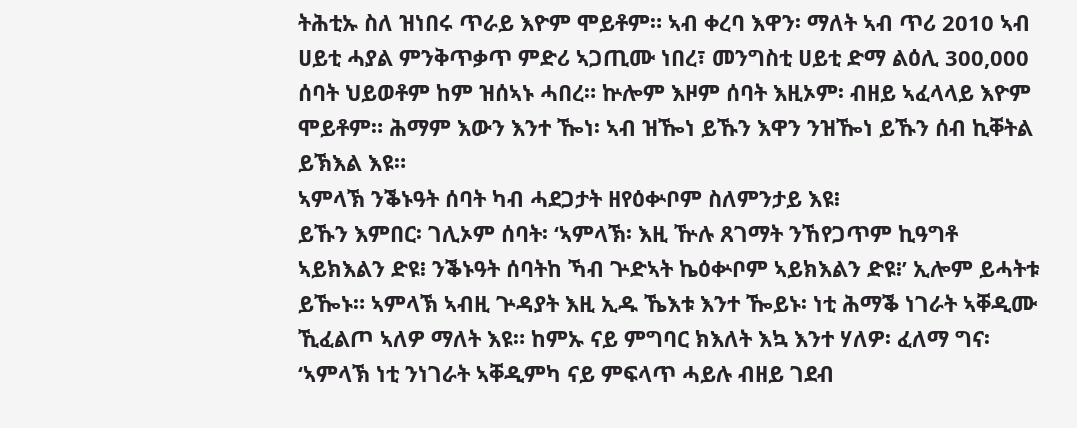ትሕቲኡ ስለ ዝነበሩ ጥራይ እዮም ሞይቶም። ኣብ ቀረባ እዋን፡ ማለት ኣብ ጥሪ 2010 ኣብ ሀይቲ ሓያል ምንቅጥቃጥ ምድሪ ኣጋጢሙ ነበረ፣ መንግስቲ ሀይቲ ድማ ልዕሊ 300,000 ሰባት ህይወቶም ከም ዝሰኣኑ ሓበረ። ኵሎም እዞም ሰባት እዚኦም፡ ብዘይ ኣፈላላይ እዮም ሞይቶም። ሕማም እውን እንተ ዀነ፡ ኣብ ዝዀነ ይኹን እዋን ንዝዀነ ይኹን ሰብ ኪቐትል ይኽእል እዩ።
ኣምላኽ ንቕኑዓት ሰባት ካብ ሓደጋታት ዘየዕቍቦም ስለምንታይ እዩ፧
ይኹን እምበር፡ ገሊኦም ሰባት፡ ‘ኣምላኽ፡ እዚ ዅሉ ጸገማት ንኸየጋጥም ኪዓግቶ ኣይክእልን ድዩ፧ ንቕኑዓት ሰባትከ ኻብ ጕድኣት ኬዕቍቦም ኣይክእልን ድዩ፧’ ኢሎም ይሓትቱ ይዀኑ። ኣምላኽ ኣብዚ ጕዳያት እዚ ኢዱ ኼእቱ እንተ ዀይኑ፡ ነቲ ሕማቕ ነገራት ኣቐዲሙ ኺፈልጦ ኣለዎ ማለት እዩ። ከምኡ ናይ ምግባር ክእለት እኳ እንተ ሃለዎ፡ ፈለማ ግና፡ ‘ኣምላኽ ነቲ ንነገራት ኣቐዲምካ ናይ ምፍላጥ ሓይሉ ብዘይ ገደብ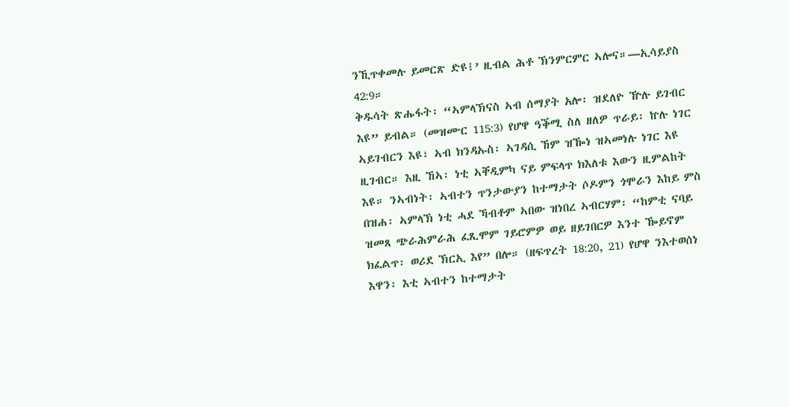ንኺጥቀመሉ ይመርጽ ድዩ፧’ ዚብል ሕቶ ኽንምርምር ኣሎና።—ኢሳይያስ 42:9።
ቅዱሳት ጽሑፋት፡ “ኣምላኽናስ ኣብ ሰማያት አሎ፡ ዝደለዮ ዅሉ ይገብር እዩ” ይብል። (መዝሙር 115:3) የሆዋ ዓቕሚ ስለ ዘለዎ ጥራይ፡ ኵሉ ነገር ኣይገብርን እዩ፣ ኣብ ክንዳኡስ፡ ኣገዳሲ ኸም ዝዀነ ዝኣመነሉ ነገር እዩ ዚገብር። እዚ ኸኣ፡ ነቲ ኣቐዲምካ ናይ ምፍላጥ ክእለቱ እውን ዚምልከት እዩ። ንኣብነት፡ ኣብተን ጥንታውያን ከተማታት ሶዶምን ጎሞራን እከይ ምስ በዝሐ፡ ኣምላኽ ነቲ ሓደ ኻብቶም ኣበው ዝነበረ ኣብርሃም፡ “ከምቲ ናባይ ዝመጸ ጭራሕምራሕ ፈጺሞም ገይሮምዎ ወይ ዘይገበርዎ እንተ ዀይኖም ክፈልጥ፡ ወሪደ ኽርኢ እየ” በሎ። (ዘፍጥረት 18:20, 21) የሆዋ ንእተወሰነ እዋን፡ እቲ ኣብተን ከተማታት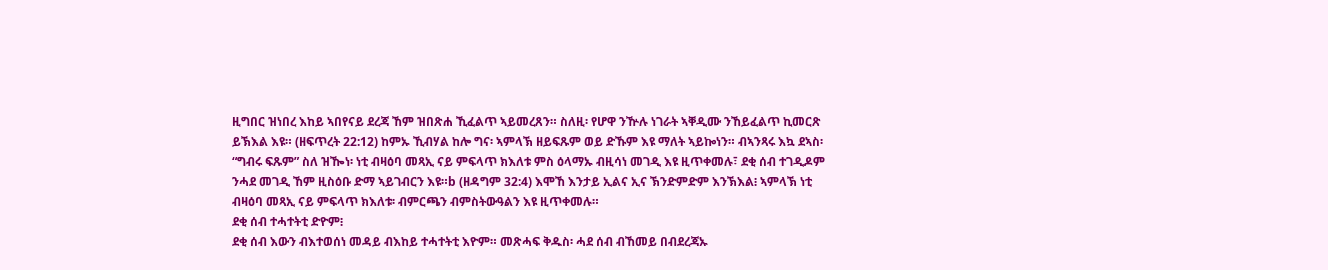ዚግበር ዝነበረ እከይ ኣበየናይ ደረጃ ኸም ዝበጽሐ ኺፈልጥ ኣይመረጸን። ስለዚ፡ የሆዋ ንዅሉ ነገራት ኣቐዲሙ ንኸይፈልጥ ኪመርጽ ይኽእል እዩ። (ዘፍጥረት 22:12) ከምኡ ኺብሃል ከሎ ግና፡ ኣምላኽ ዘይፍጹም ወይ ድኹም እዩ ማለት ኣይኰነን። ብኣንጻሩ እኳ ደኣስ፡ “ግብሩ ፍጹም” ስለ ዝዀነ፡ ነቲ ብዛዕባ መጻኢ ናይ ምፍላጥ ክእለቱ ምስ ዕላማኡ ብዚሳነ መገዲ እዩ ዚጥቀመሉ፣ ደቂ ሰብ ተገዲዶም ንሓደ መገዲ ኸም ዚስዕቡ ድማ ኣይገብርን እዩ።b (ዘዳግም 32:4) እሞኸ እንታይ ኢልና ኢና ኽንድምድም እንኽእል፧ ኣምላኽ ነቲ ብዛዕባ መጻኢ ናይ ምፍላጥ ክእለቱ፡ ብምርጫን ብምስትውዓልን እዩ ዚጥቀመሉ።
ደቂ ሰብ ተሓተትቲ ድዮም፧
ደቂ ሰብ እውን ብእተወሰነ መዳይ ብእከይ ተሓተትቲ እዮም። መጽሓፍ ቅዱስ፡ ሓደ ሰብ ብኸመይ በብደረጃኡ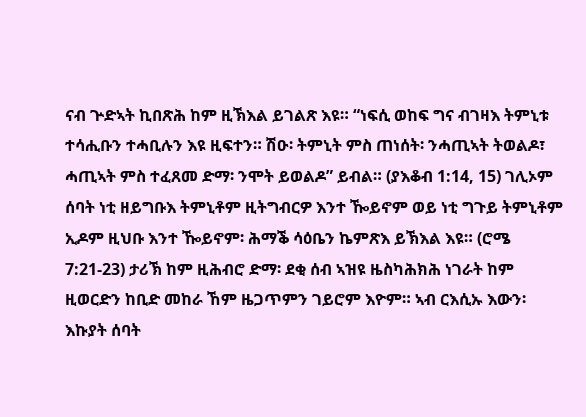ናብ ጕድኣት ኪበጽሕ ከም ዚኽእል ይገልጽ እዩ። “ነፍሲ ወከፍ ግና ብገዛእ ትምኒቱ ተሳሒቡን ተሓቢሉን እዩ ዚፍተን። ሽዑ፡ ትምኒት ምስ ጠነሰት፡ ንሓጢኣት ትወልዶ፣ ሓጢኣት ምስ ተፈጸመ ድማ፡ ንሞት ይወልዶ” ይብል። (ያእቆብ 1:14, 15) ገሊኦም ሰባት ነቲ ዘይግቡእ ትምኒቶም ዚትግብርዎ እንተ ዀይኖም ወይ ነቲ ግጉይ ትምኒቶም ኢዶም ዚህቡ እንተ ዀይኖም፡ ሕማቕ ሳዕቤን ኬምጽእ ይኽእል እዩ። (ሮሜ 7:21-23) ታሪኽ ከም ዚሕብሮ ድማ፡ ደቂ ሰብ ኣዝዩ ዜስካሕክሕ ነገራት ከም ዚወርድን ከቢድ መከራ ኸም ዜጋጥምን ገይሮም እዮም። ኣብ ርእሲኡ እውን፡ እኩያት ሰባት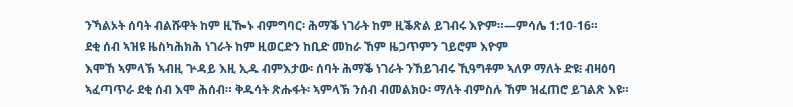ንኻልኦት ሰባት ብልሹዋት ከም ዚዀኑ ብምግባር፡ ሕማቕ ነገራት ከም ዚቕጽል ይገብሩ እዮም።—ምሳሌ 1:10-16።
ደቂ ሰብ ኣዝዩ ዜስካሕክሕ ነገራት ከም ዚወርድን ከቢድ መከራ ኸም ዜጋጥምን ገይሮም እዮም
እሞኸ ኣምላኽ ኣብዚ ጕዳይ እዚ ኢዱ ብምእታው፡ ሰባት ሕማቕ ነገራት ንኸይገብሩ ኺዓግቶም ኣለዎ ማለት ድዩ፧ ብዛዕባ ኣፈጣጥራ ደቂ ሰብ እሞ ሕሰብ። ቅዱሳት ጽሑፋት፡ ኣምላኽ ንሰብ ብመልክዑ፡ ማለት ብምስሉ ኸም ዝፈጠሮ ይገልጽ እዩ።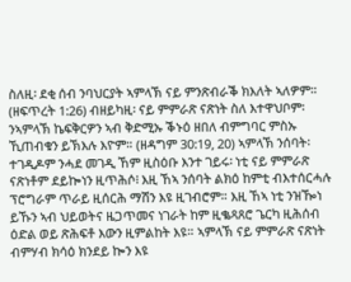ስለዚ፡ ደቂ ሰብ ንባህርያት ኣምላኽ ናይ ምንጽብራቕ ክእለት ኣለዎም። (ዘፍጥረት 1:26) ብዘይካዚ፡ ናይ ምምራጽ ናጽነት ስለ እተዋህቦም፡ ንኣምላኽ ኬፍቅርዎን ኣብ ቅድሚኡ ቕኑዕ ዘበለ ብምግባር ምስኡ ኺጠብቁን ይኽእሉ እዮም። (ዘዳግም 30:19, 20) ኣምላኽ ንሰባት፡ ተገዲዶም ንሓደ መገዲ ኸም ዚስዕቡ እንተ ገይሩ፡ ነቲ ናይ ምምራጽ ናጽነቶም ደይኰነን ዚጥሕሶ፧ እዚ ኸኣ ንሰባት ልክዕ ከምቲ ብእተሰርሓሉ ፕሮግራም ጥራይ ዚሰርሕ ማሽን እዩ ዚገብሮም። እዚ ኸኣ ነቲ ንዝዀነ ይኹን ኣብ ህይወትና ዜጋጥመና ነገራት ከም ዚቈጻጸሮ ጌርካ ዚሕሰብ ዕድል ወይ ጽሕፍቶ እውን ዚምልከት እዩ። ኣምላኽ ናይ ምምራጽ ናጽነት ብምሃብ ክሳዕ ክንደይ ኰን እዩ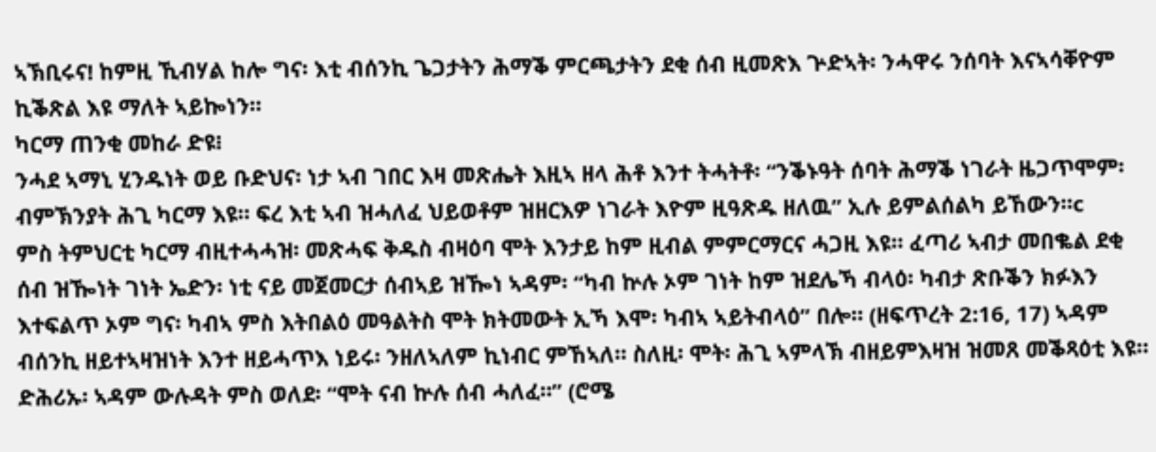ኣኽቢሩና! ከምዚ ኺብሃል ከሎ ግና፡ እቲ ብሰንኪ ጌጋታትን ሕማቕ ምርጫታትን ደቂ ሰብ ዚመጽእ ጕድኣት፡ ንሓዋሩ ንሰባት እናኣሳቐዮም ኪቕጽል እዩ ማለት ኣይኰነን።
ካርማ ጠንቂ መከራ ድዩ፧
ንሓደ ኣማኒ ሂንዱነት ወይ ቡድህና፡ ነታ ኣብ ገበር እዛ መጽሔት እዚኣ ዘላ ሕቶ እንተ ትሓትቶ፡ “ንቕኑዓት ሰባት ሕማቕ ነገራት ዜጋጥሞም፡ ብምኽንያት ሕጊ ካርማ እዩ። ፍረ እቲ ኣብ ዝሓለፈ ህይወቶም ዝዘርእዎ ነገራት እዮም ዚዓጽዱ ዘለዉ” ኢሉ ይምልሰልካ ይኸውን።c
ምስ ትምህርቲ ካርማ ብዚተሓሓዝ፡ መጽሓፍ ቅዱስ ብዛዕባ ሞት እንታይ ከም ዚብል ምምርማርና ሓጋዚ እዩ። ፈጣሪ ኣብታ መበቈል ደቂ ሰብ ዝዀነት ገነት ኤድን፡ ነቲ ናይ መጀመርታ ሰብኣይ ዝዀነ ኣዳም፡ “ካብ ኵሉ ኦም ገነት ከም ዝደሌኻ ብላዕ፡ ካብታ ጽቡቕን ክፉእን እተፍልጥ ኦም ግና፡ ካብኣ ምስ እትበልዕ መዓልትስ ሞት ክትመውት ኢኻ እሞ፡ ካብኣ ኣይትብላዕ” በሎ። (ዘፍጥረት 2:16, 17) ኣዳም ብሰንኪ ዘይተኣዛዝነት እንተ ዘይሓጥእ ነይሩ፡ ንዘለኣለም ኪነብር ምኸኣለ። ስለዚ፡ ሞት፡ ሕጊ ኣምላኽ ብዘይምእዛዝ ዝመጸ መቕጻዕቲ እዩ። ድሕሪኡ፡ ኣዳም ውሉዳት ምስ ወለደ፡ “ሞት ናብ ኵሉ ሰብ ሓለፈ።” (ሮሜ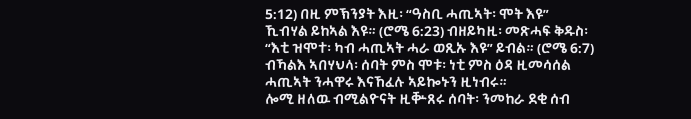5:12) በዚ ምኽንያት እዚ፡ “ዓስቢ ሓጢኣት፡ ሞት እዩ” ኺብሃል ይከኣል እዩ። (ሮሜ 6:23) ብዘይካዚ፡ መጽሓፍ ቅዱስ፡ “እቲ ዝሞተ፡ ካብ ሓጢኣት ሓራ ወጺኡ እዩ” ይብል። (ሮሜ 6:7) ብኻልእ ኣበሃህላ፡ ሰባት ምስ ሞቱ፡ ነቲ ምስ ዕዳ ዚመሳሰል ሓጢኣት ንሓዋሩ እናኸፈሉ ኣይኰኑን ዚነብሩ።
ሎሚ ዘለዉ ብሚልዮናት ዚቝጸሩ ሰባት፡ ንመከራ ደቂ ሰብ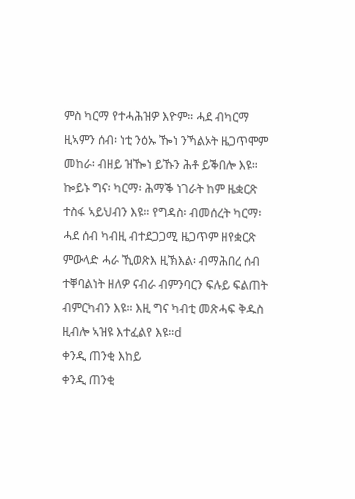ምስ ካርማ የተሓሕዝዎ እዮም። ሓደ ብካርማ ዚኣምን ሰብ፡ ነቲ ንዕኡ ዀነ ንኻልኦት ዜጋጥሞም መከራ፡ ብዘይ ዝዀነ ይኹን ሕቶ ይቕበሎ እዩ። ኰይኑ ግና፡ ካርማ፡ ሕማቕ ነገራት ከም ዜቋርጽ ተስፋ ኣይህብን እዩ። የግዳስ፡ ብመሰረት ካርማ፡ ሓደ ሰብ ካብዚ ብተደጋጋሚ ዜጋጥም ዘየቋርጽ ምውላድ ሓራ ኺወጽእ ዚኽእል፡ ብማሕበረ ሰብ ተቐባልነት ዘለዎ ናብራ ብምንባርን ፍሉይ ፍልጠት ብምርካብን እዩ። እዚ ግና ካብቲ መጽሓፍ ቅዱስ ዚብሎ ኣዝዩ እተፈልየ እዩ።d
ቀንዲ ጠንቂ እከይ
ቀንዲ ጠንቂ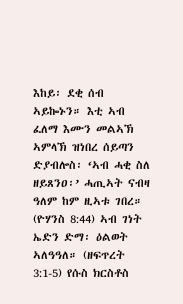እከይ፡ ደቂ ሰብ ኣይኰኑን። እቲ ኣብ ፈለማ እሙን መልኣኽ ኣምላኽ ዝነበረ ሰይጣን ድያብሎስ፡ ‘ኣብ ሓቂ ስለ ዘይጸንዐ፡’ ሓጢኣት ናብዛ ዓለም ከም ዚኣቱ ገበረ። (ዮሃንስ 8:44) ኣብ ገነት ኤድን ድማ፡ ዕልወት ኣለዓዓለ። (ዘፍጥረት 3:1-5) የሱስ ክርስቶስ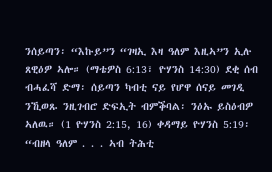ንሰይጣን፡ “እኩይ”ን “ገዛኢ እዛ ዓለም እዚኣ”ን ኢሉ ጸዊዕዎ ኣሎ። (ማቴዎስ 6:13፣ ዮሃንስ 14:30) ደቂ ሰብ ብሓፈሻ ድማ፡ ሰይጣን ካብቲ ናይ የሆዋ ሰናይ መገዲ ንኺወጹ ንዚገብሮ ድፍኢት ብምቕባል፡ ንዕኡ ይስዕብዎ ኣለዉ። (1 ዮሃንስ 2:15, 16) ቀዳማይ ዮሃንስ 5:19፡ “ብዘላ ዓለም . . . ኣብ ትሕቲ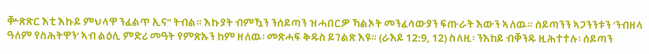ቝጽጽር እቲ እኩይ ምህላዋ ንፈልጥ ኢና” ትብል። እኩያት ብምዃን ንሰይጣን ዝሓበርዎ ኻልኦት መንፈሳውያን ፍጡራት እውን ኣለዉ። ሰይጣንን ኣጋንንቱን ‘ንብዘላ ዓለም የስሕትዋን’ ኣብ ልዕሊ ምድሪ መዓት የምጽኡን ከም ዘለዉ፡ መጽሓፍ ቅዱስ ይገልጽ እዩ። (ራእይ 12:9, 12) ስለዚ፡ ንእከይ ብቐንዱ ዚሕተተሉ፡ ሰይጣን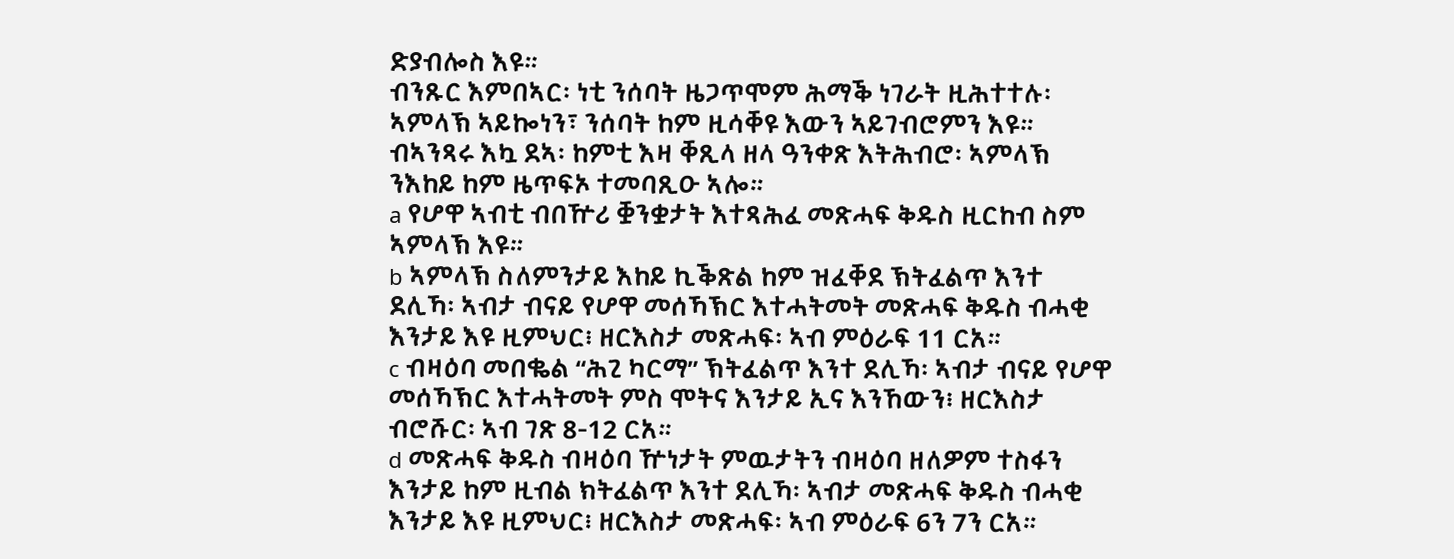ድያብሎስ እዩ።
ብንጹር እምበኣር፡ ነቲ ንሰባት ዜጋጥሞም ሕማቕ ነገራት ዚሕተተሉ፡ ኣምላኽ ኣይኰነን፣ ንሰባት ከም ዚሳቐዩ እውን ኣይገብሮምን እዩ። ብኣንጻሩ እኳ ደኣ፡ ከምቲ እዛ ቐጺላ ዘላ ዓንቀጽ እትሕብሮ፡ ኣምላኽ ንእከይ ከም ዜጥፍኦ ተመባጺዑ ኣሎ።
a የሆዋ ኣብቲ ብበዅሪ ቛንቋታት እተጻሕፈ መጽሓፍ ቅዱስ ዚርከብ ስም ኣምላኽ እዩ።
b ኣምላኽ ስለምንታይ እከይ ኪቕጽል ከም ዝፈቐደ ኽትፈልጥ እንተ ደሊኻ፡ ኣብታ ብናይ የሆዋ መሰኻኽር እተሓትመት መጽሓፍ ቅዱስ ብሓቂ እንታይ እዩ ዚምህር፧ ዘርእስታ መጽሓፍ፡ ኣብ ምዕራፍ 11 ርአ።
c ብዛዕባ መበቈል “ሕጊ ካርማ” ኽትፈልጥ እንተ ደሊኻ፡ ኣብታ ብናይ የሆዋ መሰኻኽር እተሓትመት ምስ ሞትና እንታይ ኢና እንኸውን፧ ዘርእስታ ብሮሹር፡ ኣብ ገጽ 8-12 ርአ።
d መጽሓፍ ቅዱስ ብዛዕባ ዅነታት ምዉታትን ብዛዕባ ዘለዎም ተስፋን እንታይ ከም ዚብል ክትፈልጥ እንተ ደሊኻ፡ ኣብታ መጽሓፍ ቅዱስ ብሓቂ እንታይ እዩ ዚምህር፧ ዘርእስታ መጽሓፍ፡ ኣብ ምዕራፍ 6ን 7ን ርአ።